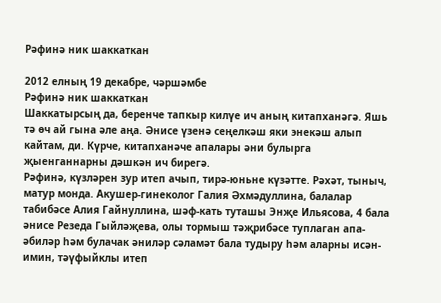Рәфинә ник шаккаткан

2012 елның 19 декабре, чәршәмбе
Рәфинә ник шаккаткан
Шаккатырсың да, беренче тапкыр килүе ич аның китапханәгә. Яшь тә өч ай гына әле аңа. Әнисе үзенә сеңелкәш яки энекәш алып кайтам, ди. Күрче, китапханәче апалары әни булырга җыенганнарны дәшкән ич бирегә.
Рәфинә, күзләрен зур итеп ачып, тирә-юньне күзәтте. Рәхәт, тыныч, матур монда. Акушер-гинеколог Галия Әхмәдуллина, балалар табибәсе Алия Гайнуллина, шәф-кать туташы Энҗе Ильясова, 4 бала әнисе Резеда Гыйләҗева, олы тормыш тәҗрибәсе туплаган апа-әбиләр һәм булачак әниләр сәламәт бала тудыру һәм аларны исән-имин, тәүфыйклы итеп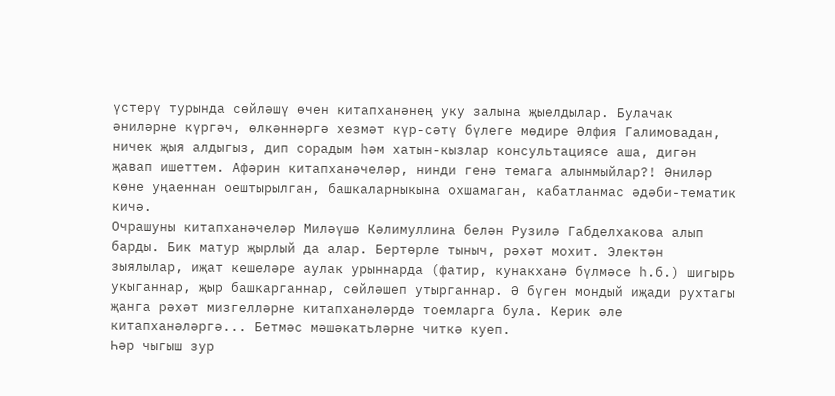үстерү турында сөйләшү өчен китапханәнең уку залына җыелдылар. Булачак әниләрне күргәч, өлкәннәргә хезмәт күр-сәтү бүлеге мөдире Әлфия Галимовадан, ничек җыя алдыгыз, дип сорадым һәм хатын-кызлар консультациясе аша, дигән җавап ишеттем. Афәрин китапханәчеләр, нинди генә темага алынмыйлар?! Әниләр көне уңаеннан оештырылган, башкаларныкына охшамаган, кабатланмас әдәби-тематик кичә.
Очрашуны китапханәчеләр Миләүшә Кәлимуллина белән Рузилә Габделхакова алып барды. Бик матур җырлый да алар. Бертөрле тыныч, рәхәт мохит. Электән зыялылар, иҗат кешеләре аулак урыннарда (фатир, кунакханә бүлмәсе һ.б.) шигырь укыганнар, җыр башкарганнар, сөйләшеп утырганнар. Ә бүген мондый иҗади рухтагы җанга рәхәт мизгелләрне китапханәләрдә тоемларга була. Керик әле китапханәләргә... Бетмәс мәшәкатьләрне читкә куеп.
Һәр чыгыш зур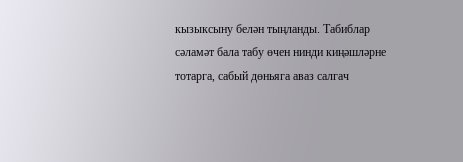кызыксыну белән тыңланды. Табиблар сәламәт бала табу өчен нинди киңәшләрне тотарга, сабый дөньяга аваз салгач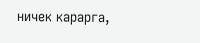ничек карарга,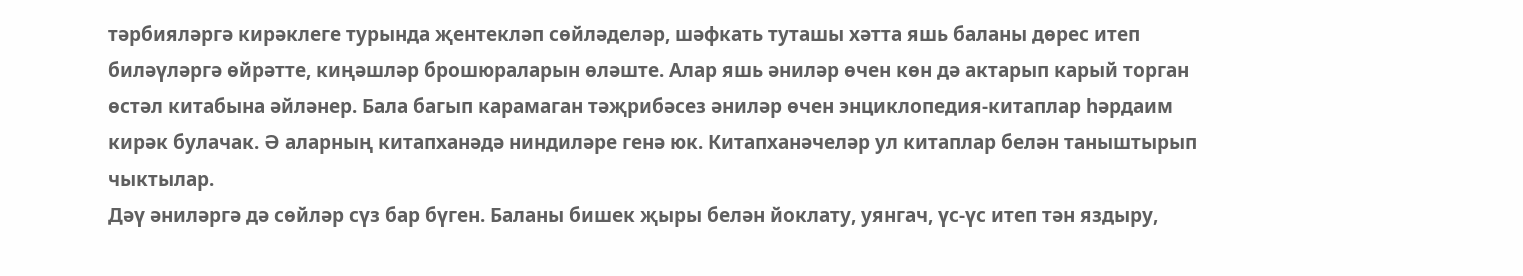тәрбияләргә кирәклеге турында җентекләп сөйләделәр, шәфкать туташы хәтта яшь баланы дөрес итеп биләүләргә өйрәтте, киңәшләр брошюраларын өләште. Алар яшь әниләр өчен көн дә актарып карый торган өстәл китабына әйләнер. Бала багып карамаган тәҗрибәсез әниләр өчен энциклопедия-китаплар һәрдаим кирәк булачак. Ә аларның китапханәдә ниндиләре генә юк. Китапханәчеләр ул китаплар белән таныштырып чыктылар.
Дәү әниләргә дә сөйләр сүз бар бүген. Баланы бишек җыры белән йоклату, уянгач, үс-үс итеп тән яздыру,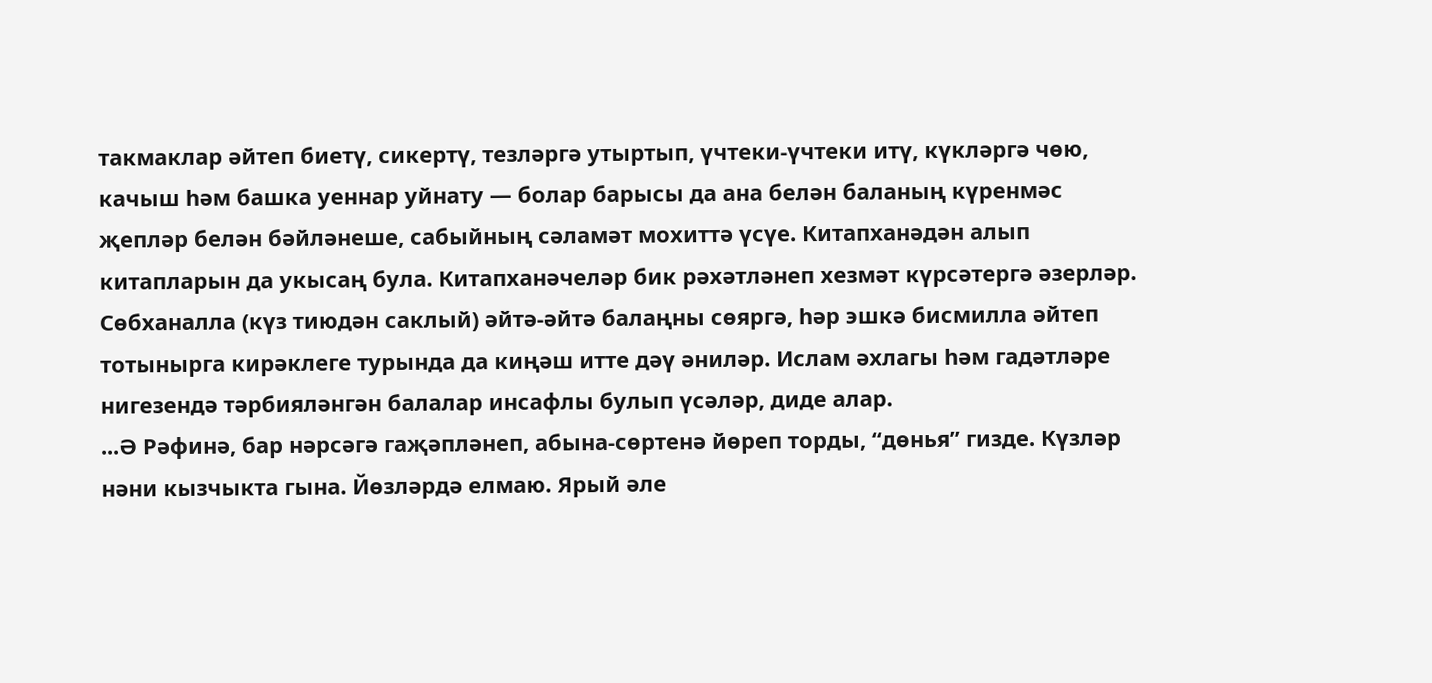такмаклар әйтеп биетү, сикертү, тезләргә утыртып, үчтеки-үчтеки итү, күкләргә чөю, качыш һәм башка уеннар уйнату — болар барысы да ана белән баланың күренмәс җепләр белән бәйләнеше, сабыйның сәламәт мохиттә үсүе. Китапханәдән алып китапларын да укысаң була. Китапханәчеләр бик рәхәтләнеп хезмәт күрсәтергә әзерләр. Сөбханалла (күз тиюдән саклый) әйтә-әйтә балаңны сөяргә, һәр эшкә бисмилла әйтеп тотынырга кирәклеге турында да киңәш итте дәү әниләр. Ислам әхлагы һәм гадәтләре нигезендә тәрбияләнгән балалар инсафлы булып үсәләр, диде алар.
...Ә Рәфинә, бар нәрсәгә гаҗәпләнеп, абына-сөртенә йөреп торды, “дөнья” гизде. Күзләр нәни кызчыкта гына. Йөзләрдә елмаю. Ярый әле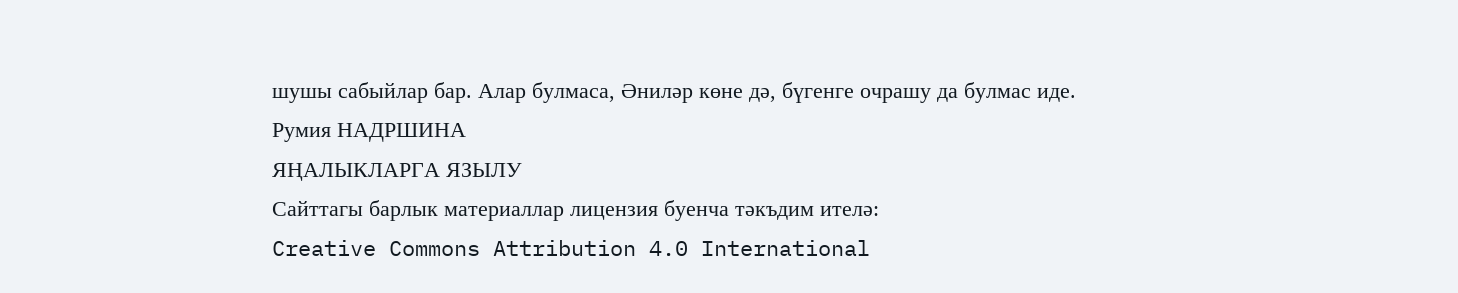шушы сабыйлар бар. Алар булмаса, Әниләр көне дә, бүгенге очрашу да булмас иде.
Румия НАДРШИНА
ЯҢАЛЫКЛАРГА ЯЗЫЛУ
Сайттагы барлык материаллар лицензия буенча тәкъдим ителә:
Creative Commons Attribution 4.0 International